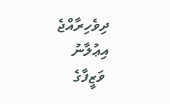ދިވެހިރާއްޖެ
އިޢުލާނު
 ވަޒީފާގެ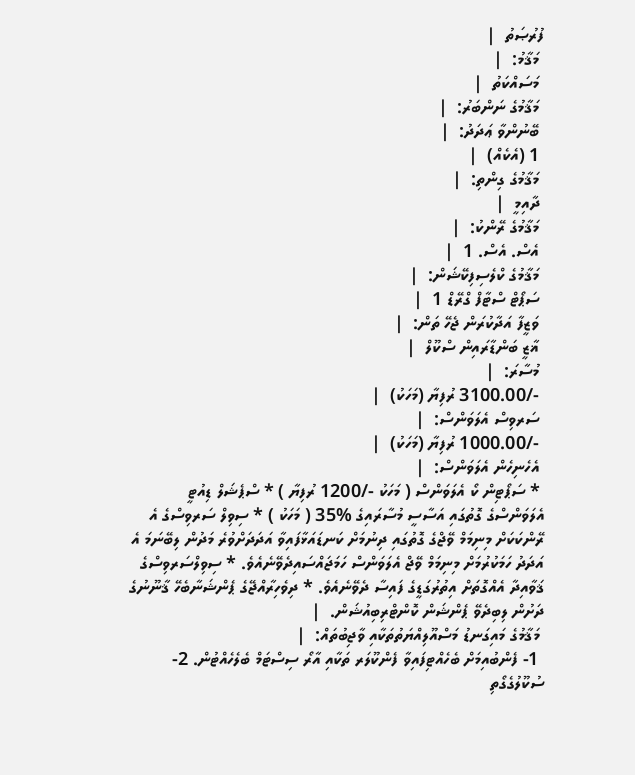ފުރުޞަތު  |
 މަޤާމު:  |
 މަސައްކަތު  |
 މަޤާމުގެ ނަންބަރު:  |
 ބޭނުންވާ ޢަދަދު:  |
 1 (އެކެއް)  |
 މަޤާމުގެ ގިންތި:  |
 ދާއިމީ  |
 މަޤާމުގެ ރޭންކު:  |
 އެސް. އެސް. 1  |
 މަޤާމުގެ ކްލެސިފިކޭޝަން:  |
 ސަޕޯޓް ސްޓާފް ގްރޭޑް 1  |
 ވަޒީފާ އަދާކުރަން ޖެހޭ ތަން:  |
 ޣާޒީ ބަންޑާރައިން ސްކޫލް  |
 މުސާރަ:  |
 -/3100.00 ރުފިޔާ (މަހަކު)  |
 ސަރވިސް އެލަވަންސް:  |
 -/1000.00 ރުފިޔާ (މަހަކު)  |
 އެހެނިހެން އެލަވަންސް:  |
 * ސަޕޯޓިން ކޯ އެލަވަންސް ( މަހަކު -/1200 ރުފިޔާ ) * ސްޕެޝަލް ޑިއުޓީ އެލަވަންސްގެ ގޮތުގައި އަސާސީ މުސާރައިގެ %35 ( މަހަކު ) * ސިވިލް ސަރވިސްގެ އެ ރޭންކަކަށް މިނިމަމް ވޭޖްގެ ގޮތުގައި ދިނުމަށް ކަނޑައަޅާފައިވާ އަދަދަށްވުރެ މަދުން ލިބޭނަމަ އެ އަދަދު ހަމަކުރުމަށް މިނިމަމް ވޭޖް އެލަވަންސް ހަމަޖައްސައިދެވޭނެއެވެ. * ސިވިލްސަރވިސްގެ ޤަވާއިދާ އެއްގޮތަށް އިތުރުގަޑީގެ ފައިސާ ދެވޭނެއެވެ. * ދިވެހިރާއްޖޭގެ ޕެންޝަނާބެހޭ ޤާނޫނުގެ ދަށުން ލިބިދެވޭ ޕެންޝަން ކޮންޓްރިބިއުޝަން.  |
 މަޤާމުގެ މައިގަނޑު މަސްއޫލިއްޔަތުތަކާއި ވާޖިބުތައް:  |
 1- ފެންބުއިމަށް ބެހެއްޓިފައިވާ ފެންކޫލަރ ތަކާއި އާރޯ ސިސްޓަމް ބެލެހެއްޓުން. 2- ސުކޫލުގެގޯތި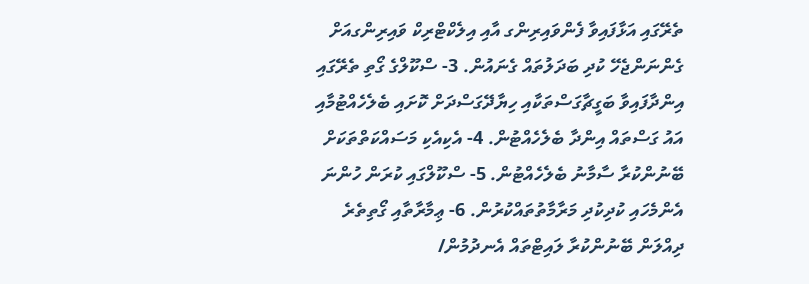ތެރޭގައި އަޅާފައިވާ ފެންވައިރިންގ އާއި އިލެކްޓްރިކް ވައިރިންގއަށް ގެންނަންޖެހޭ ކުދި ބަދަލުތައް ގެނައުން. 3- ސްކޫލްގެ ގޯތި ތެރޭގައި އިންދާފައިވާ ބަގީޗާގަސްތަކާއި ހިޔާދޭގަސްދަށް ކޮށައި ބެލެހެއްޓުމާއި އައު ގަސްތައް އިންދާ ބެލެހެއްޓުން. 4- އެކިއެކި މަސައްކަތްތަކަށް ބޭނުންކުރާ ސާމާނު ބެލެހެއްޓުން. 5- ސްކޫލްގައި ކުރަން ހުންނަ އެންމެހައި ކުދިކުދި މަރާމާތުތައްކުރުން. 6- ޢިމާރާތާއި ގޯތިތެރެ ދިއްލަން ބޭނުންކުރާ ލައިޓްތައް އެނދުމުން/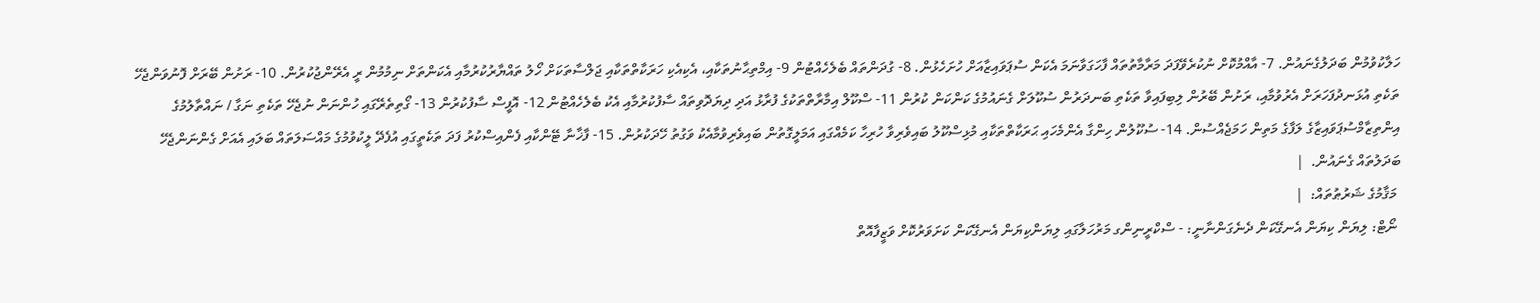ހަލާކުވުމުން ބަދަލުގެނައުން. 7- އާއްމުކޮށް ނުކުރެވޭފަދަ މަރާމާތުތައް ފާހަގަވާނަމަ އެކަން ސުޕަވައިޒާއަށް ހުށަހެޅުން. 8- ގުދަންތައް ބެލެހެއްޓުން 9- އިމްތިޙާނުތަކާއި، އެކިއެކި ހަރަކާތްތަކާއި ޖަލްސާތަކަށް ހޯލު ތައްޔާރުކުރުމާއި އެކަންތަށް ނިމުމުން ރީ އެރޭންޖުކުރުން. 10- ރަށުން ބޭރަށް ފޮނުވަންޖެހޭ ތަކެތި އުޅަނދުފަހަރަށް އެރުވުމާއި، ރަށުން ބޭރުން ލިބިފައިވާ ތަކެތި ބަނދަރުން ސުކޫލަށް ގެނައުމުގެ ކަންކަން ކުރުން 11- ސްކޫލް އިމާރާތްތަކުގެ ފުރާޅު އަދި ދިޔަދޮވިތައް ސާފުކުރުމާއި އެކު ބެލެހެއްޓުން 12- އޮފީސް ސާފުކުރުން 13- ގޯތިތެރޭގައި ހުންނަން ނުޖެހޭ ތަކެތި ނަގާ / ނައްތާލުމުގެ އިންތިޒާމްސުޕަވައިޒާގެ ލަފާގެ މަތިން ހަމަޖެއްސުން. 14- ސުކޫލުން ހިންގާ އެންމެހައި ޙަރަކާތްތަކާއި މުޅިސްކޫލު ބައިވެރިވާ ހުރިހާ ކަމެއްގައި އަމަލީގޮތުން ބައިވެރިވުމާއެކު ވަގުތު ހޭދަކުރުން. 15- ފާޚާނާ ޓޭންކާއި ފެންއިސްކުރު ފަދަ ތަކެތީގައި އުފެދޭ ލީކުވުމުގެ މައްސަލަތައް ބަލައި އެއަށް ގެންނަންޖެހޭ ބަދަލުތައް ގެނައުން.  |
 މަޤާމުގެ ޝަރުޠުތައް:  |
 ނޯޓް: ލިޔަން ކިޔަން އެނގޭކަން ދެނެގަންނާނީ: - ސްކްރީނިންގ މަރުހަލާގައި ލިޔަންކިޔަން އެނގޭކަން ކަށަވަރުކޮށް ވަޒީފާއޮތް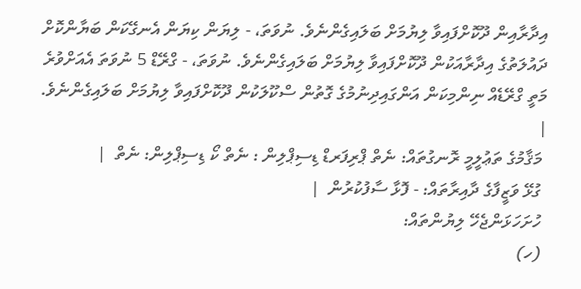އިދާރާއިން ދޫކޮށްފައިވާ ލިޔުމަށް ބަލައިގެންނެވެ. ނުވަތަ، - ލިޔަން ކިޔަން އެނގޭކަން ބަޔާންކޮށް ދައުލަތުގެ އިދާރާއަކުން ދޫކޮށްފައިވާ ލިޔުމަށް ބަލައިގެންނެވެ. ނުވަތަ، - ގްރޭޑް 5 ނުވަތަ އެއަށްވުރެ މަތީ ގްރޭޑެއް ނިންމިކަން އަންގައިދިނުމުގެ ގޮތުން ސްކޫލަކުން ދޫކޮށްފައިވާ ލިޔުމަށް ބަލައިގެންނެވެ.  |
 މަޤާމުގެ ތަޢުލީމީ ރޮނގުތައް: ނެތް ޕްރިފަރޑް ޑިސިޕްލިން : ނެތް ކޯ ޑިސިޕްލިން: ނެތް  |
 ގުޅޭ ވަޒީފާގެ ދާއިރާތައް: - ފޮޅާ ސާފުކުރުން  |
 ހުށަހަޅަންޖެހޭ ލިޔުންތައް:
 (ހ)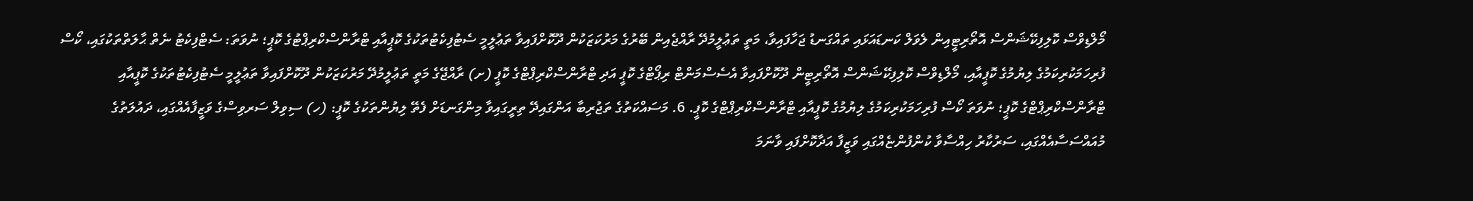މޯލްޑިވްސް ކޮލިފިކޭޝަންސް އޮތޯރިޓީއިން ލެވަލް ކަނޑައަޅައި ތައްގަނޑު ޖަހާފައިވާ، މަތީ ތަޢުލީމުދޭ ރާއްޖެއިން ބޭރުގެ މަރުކަޒަކުން ދޫކޮށްފައިވާ ތަޢުލީމީ ސެޓުފިކެޓުތަކުގެ ކޮޕީއާއި ޓްރާންސްކްރިޕްޓުގެ ކޮޕީ؛ ނުވަތަ: ސެޓްފިކެޓު ނެތް ޙާލަތްތަކުގައި، ކޯސް ފުރިހަމަކުރިކަމުގެ ލިޔުމުގެ ކޮޕީއާއި، މޯލްޑިވްސް ކޮލިފިކޭޝަންސް އޮތޯރިޓީން ދޫކޮށްފައިވާ އެސެސްމަންޓް ރިޕޯޓްގެ ކޮޕީ އަދި ޓްރާންސްކްރިޕްޓްގެ ކޮޕީ (ށ) ރާއްޖޭގެ މަތީ ތަޢުލީމުދޭ މަރުކަޒަކުން ދޫކޮށްފައިވާ ތަޢުލީމީ ސެޓުފިކެޓުތަކުގެ ކޮޕީއާއި ޓްރާންސްކްރިޕްޓްގެ ކޮޕީ؛ ނުވަތަ ކޯސް ފުރިހަމަކުރިކަމުގެ ލިޔުމުގެ ކޮޕީއާއި ޓްރާންސްކްރިޕްޓްގެ ކޮޕީ. 6. މަސައްކަތުގެ ތަޖުރިބާ އަންގައިދޭ ތިރީގައިވާ މިންގަނޑަށް ފެތޭ ލިޔުންތަކުގެ ކޮޕީ: (ހ) ސިވިލް ސަރވިސްގެ ވަޒީފާއެއްގައި، ދައުލަތުގެ މުއައްސަސާއެއްގައި، ސަރުކާރު ހިއްސާވާ ކުންފުންޏެއްގައި ވަޒީފާ އަދާކޮށްފައި ވާނަމަ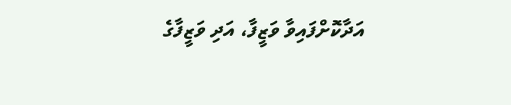އަދާކޮށްފައިވާ ވަޒީފާ، އަދި ވަޒީފާގެ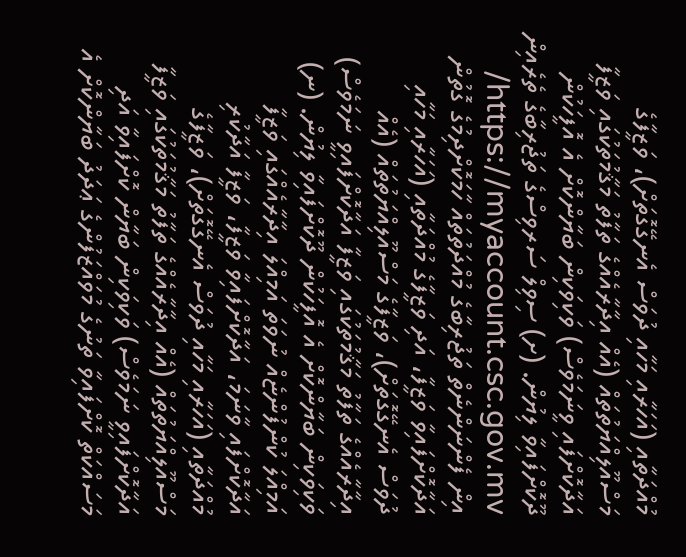މުއްދަތާއި (އަހަރާއި މަހާއި ދުވަސް އެނގޭގޮތަށް)، ވަޒީފާގެ މަސްއޫލިއްޔަތުތައް (އެއް އިދާރާއެއްގެ ތަފާތު މަޤާމުތަކުގައި ވަޒީފާ އަދާކޮށްފައި ވީނަމަވެސް) ވަކިވަކިން ބަޔާންކޮށް އެ އޮފީހަކުން ދޫކޮށްފައިވާ ލިޔުން. (ށ) ސިވިލް ސަރވިސްގެ ތަޖުރިބާގެ ތެރެއިން https://myaccount.csc.gov.mv/ އިން ފެންނަންނެތް ތަޖުރިބާގެ މުއްދަތުތައް ހާމަކޮށްދިމުގެ ގޮތުން އަދާކޮށްފައިވާ ވަޒީފާ، އަދި ވަޒީފާގެ މުއްދަތާއި (އަހަރާއި މަހާއި ދުވަސް އެނގޭގޮތަށް)، ވަޒީފާގެ މަސްއޫލިއްޔަތުތައް (އެއް އިދާރާއެއްގެ ތަފާތު މަޤާމުތަކުގައި ވަޒީފާ އަދާކޮށްފައިވީ ނަމަވެސް) ވަކިވަކިން ބަޔާންކޮށް އެ އޮފީހަކުން ދޫކޮށްފައިވާ ލިޔުން. (ނ) އަމިއްލަ ކުންފުންޏެއް ނުވަތަ އަމިއްލަ އިދާރާއެއްގައި ވަޒީފާ އަދާކޮށްފައި ވާނަމަ، އަދާކޮށްފައިވާ ވަޒީފާ، ވަޒީފާ އަދާކުރި މުއްދަތާއި (އަހަރާއި މަހާއި ދުވަސް އެނގޭގޮތަށް)، ވަޒީފާގެ މަސްއޫލިއްޔަތުތައް (އެއް އިދާރާއެއްގެ ތަފާތު މަޤާމުތަކުގައި ވަޒީފާ އަދާކޮށްފައިވީ ނަމަވެސް) ވަކިވަކިން ބަޔާން ކޮށްފައިވާ އަދި މަސައްކަތް ކޮށްފައިވާ ތަނުގެ މުވައްޒަފުންގެ ޢަދަދު ބަޔާންކޮށް އެ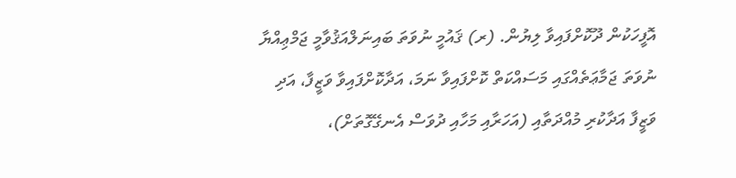އޮފީހަކުން ދޫކޮށްފައިވާ ލިޔުން. (ރ) ޤައުމީ ނުވަތަ ބައިނަލްއަޤުވާމީ ޖަމްޢިއްޔާ ނުވަތަ ޖަމާޢަތެއްގައި މަސައްކަތް ކޮށްފައިވާ ނަމަ، އަދާކޮށްފައިވާ ވަޒީފާ، އަދި ވަޒީފާ އަދާކުރި މުއްދަތާއި (އަހަރާއި މަހާއި ދުވަސް އެނގޭގޮތަށް)،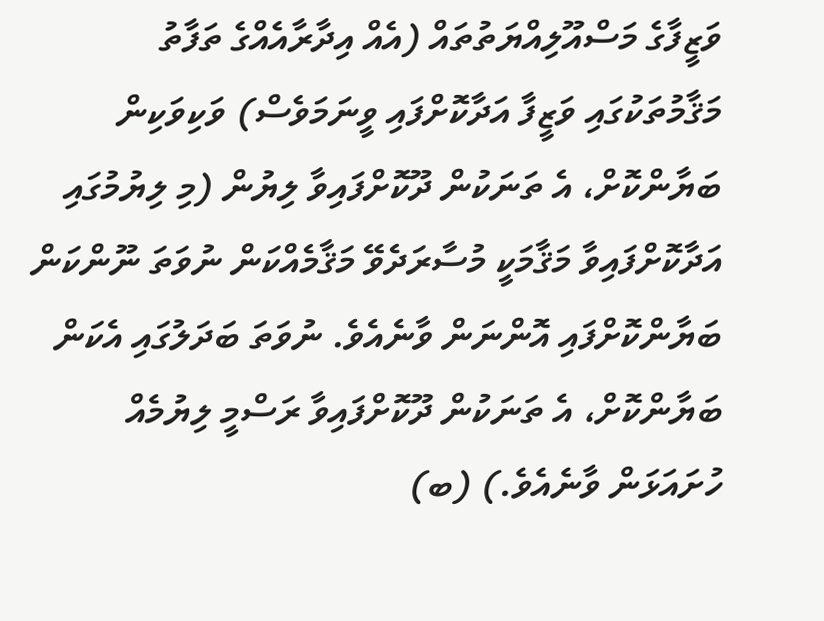ވަޒީފާގެ މަސްއޫލިއްޔަތުތައް (އެއް އިދާރާއެއްގެ ތަފާތު މަޤާމުތަކުގައި ވަޒީފާ އަދާކޮށްފައި ވީނަމަވެސް) ވަކިވަކިން ބަޔާންކޮށް، އެ ތަނަކުން ދޫކޮށްފައިވާ ލިޔުން (މި ލިޔުމުގައި އަދާކޮށްފައިވާ މަޤާމަކީ މުސާރަދެވޭ މަޤާމެއްކަން ނުވަތަ ނޫންކަން ބަޔާންކޮށްފައި އޮންނަން ވާނެއެވެ. ނުވަތަ ބަދަލުގައި އެކަން ބަޔާންކޮށް، އެ ތަނަކުން ދޫކޮށްފައިވާ ރަސްމީ ލިޔުމެއް ހުށައަޅަން ވާނެއެވެ.) (ބ)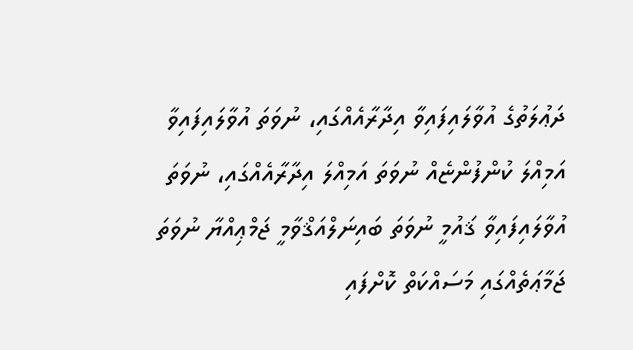ދަޢުލަތުގެ އުވާލައިފައިވާ އިދާރާއެއްގައި، ނުވަތަ އުވާލައިފައިވާ އަމިއްލަ ކުންފުންޏެއް ނުވަތަ އަމިއްލަ އިދާރާއެއްގައި، ނުވަތަ އުވާލައިފައިވާ ޤައުމީ ނުވަތަ ބައިނަލްއަޤްވާމީ ޖަމްޢިއްޔާ ނުވަތަ ޖަމާޢަތެއްގައި މަސައްކަތް ކޮށްފައި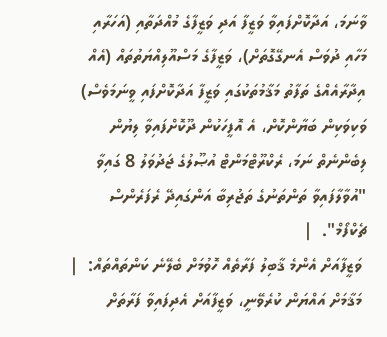ވާނަމަ، އަދާކޮށްފައިވާ ވަޒީފާ އަދި ވަޒީފާގެ މުއްދަތާއި (އަހަރާއި މަހާއި ދުވަސް އެނގޭގޮތަށް)، ވަޒީފާގެ މަސްއޫލިއްޔަތުތައް (އެއް އިދާރާއެއްގެ ތަފާތު މަޤާމުތަކުގައި ވަޒީފާ އަދާކޮށްފައި ވީނަމަވެސް) ވަކިވަކިން ބަޔާންކޮށް، އެ އޮފީހަކުން ދޫކޮށްފައިވާ ލިޔުން ލިބެންނެތް ނަމަ، ރެކްރޫޓްމަންޓް އުޞޫލުގެ ޖަދުވަލު 8 ގައިވާ "އުވާލާފައިވާ ތަންތަނުގެ ތަޖުރިބާ އަންގައިދޭ ރެފަރެންސް ޗެކްފޯމް".  |
 ވަޒީފާއަށް އެންމެ ޤާބިލު ފަރާތެއް ހޮވުމަށް ބެލޭނެ ކަންތައްތައް:  |
 މަޤާމަށް އައްޔަން ކުރެވޭނީ، ވަޒީފާއަށް އެދިފައިވާ ފަރާތަށް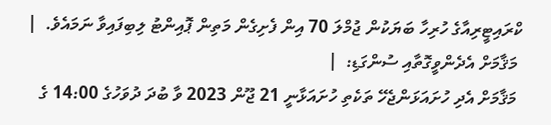ކްރައިޓީރިއާގެ ހުރިހާ ބަޔަކުން ޖުމްލަ 70 އިން ފެށިގެން މަތިން ޕޮއިންޓު ލިބިފައިވާ ނަމައެވެ.  |
 މަޤާމަށް އެދެންވީގޮތާއި ސުންގަޑި:  |
 މަޤާމަށް އެދި ހުށައަޅަންޖެހޭ ތަކެތި ހުށައަޅާނީ 21 ޖޫން 2023 ވާ ބުދަ ދުވަހުގެ 14:00 ގެ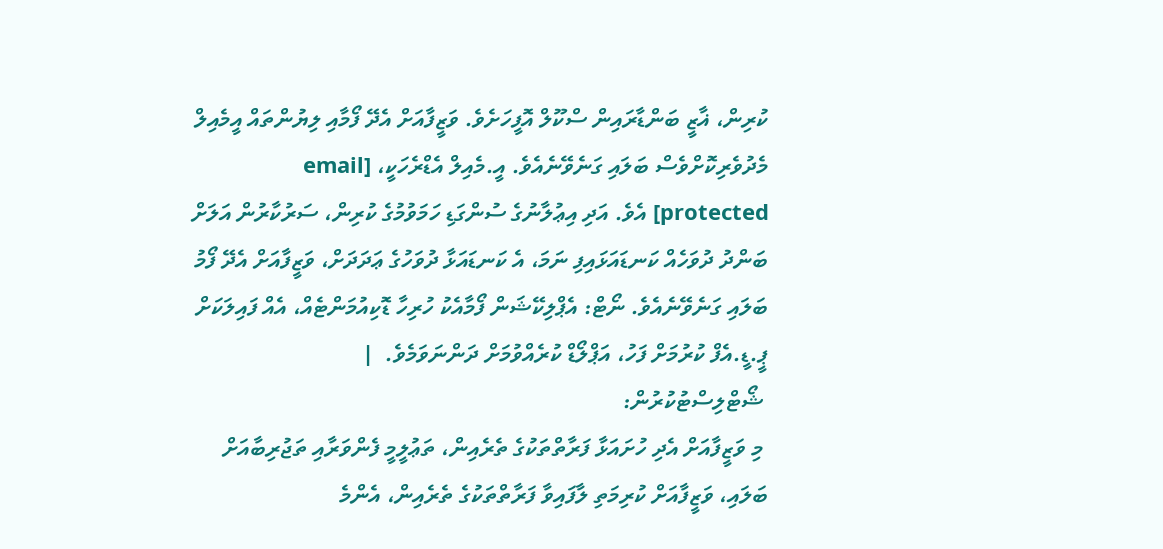ކުރިން، ޣާޒީ ބަންޑާރައިން ސްކޫލް އޮފީހަށެވެ. ވަޒީފާއަށް އެދޭ ފޯމާއި ލިޔުންތައް އީމެއިލް މެދުވެރިކޮށްވެސް ބަލައި ގަނެވޭނެއެވެ. އީ.މެއިލް އެޑްރެހަކީ، [email protected] އެވެ. އަދި އިޢުލާނުގެ ސުންގަޑި ހަމަވުމުގެ ކުރިން، ސަރުކާރުން އަލަށް ބަންދު ދުވަހެއް ކަނޑައަޅައިފި ނަމަ، އެ ކަނޑައަޅާ ދުވަހުގެ ޢަދަދަށް، ވަޒީފާއަށް އެދޭ ފޯމު ބަލައި ގަނެވޭނެއެވެ. ނޯޓް: އެޕްލިކޭޝަން ފޯމާއެކު ހުރިހާ ޑޮކިއުމަންޓެއް، އެއް ފައިލަކަށް ޕީ.ޑީ.އެފް ކުރުމަށް ފަހު، އަޕްލޯޑް ކުރެއްވުމަށް ދަންނަވަމެވެ.  |
 ޝޯޓްލިސްޓުކުރުން:
 މި ވަޒީފާއަށް އެދި ހުށައަޅާ ފަރާތްތަކުގެ ތެރެއިން، ތަޢުލީމީ ފެންވަރާއި ތަޖުރިބާއަށް ބަލައި، ވަޒީފާއަށް ކުރިމަތި ލާފައިވާ ފަރާތްތަކުގެ ތެރެއިން، އެންމެ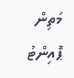މަތިން ޕޮއިންޓު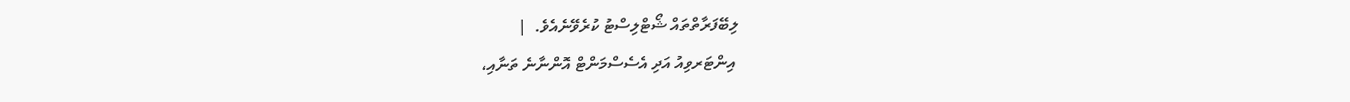ލިބޭފަރާތްތައް ޝޯޓްލިސްޓު ކުރެވޭނެއެވެ.  |
 އިންޓަރވިއު އަދި އެސެސްމަންޓް އޮންނާނެ ތަނާއި،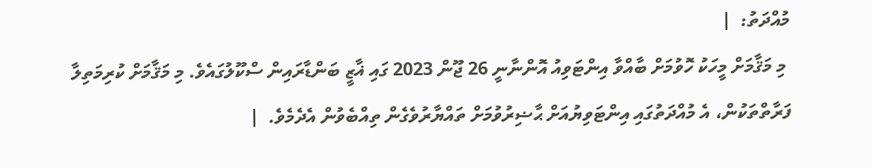މުއްދަތު:  |
 މި މަޤާމަށް މީހަކު ހޮވުމަށް ބާއްވާ އިންޓަވިއު އޮންނާނީ 26 ޖޫން 2023 ގައި ޣާޒީ ބަންޑާރައިން ސްކޫލުގައެވެ. މި މަޤާމަށް ކުރިމަތިލާ ފަރާތްތަކުން، އެ މުއްދަތުގައި އިންޓަވިޔުއަށް ޙާޟިރުވުމަށް ތައްޔާރުވެގެން ތިއްބެވުން އެދެމެވެ.  |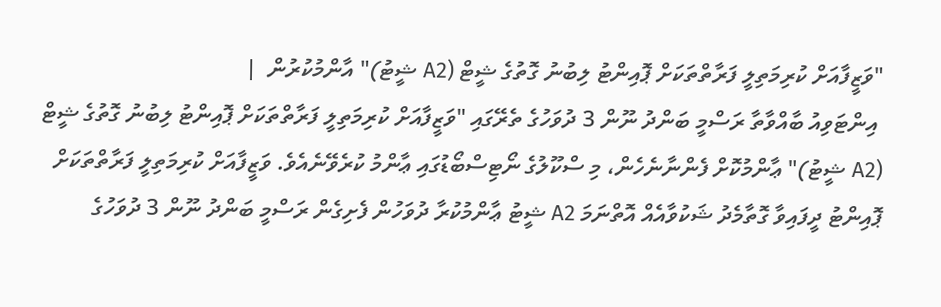"ވަޒީފާއަށް ކުރިމަތިލީ ފަރާތްތަކަށް ޕޮއިންޓު ލިބުނު ގޮތުގެ ޝީޓް (A2 ޝީޓު)" އާންމުކުރުން  |
 އިންޓަވިއު ބާއްވާތާ ރަސްމީ ބަންދު ނޫން 3 ދުވަހުގެ ތެރޭގައި "ވަޒީފާއަށް ކުރިމަތިލީ ފަރާތްތަކަށް ޕޮއިންޓު ލިބުނު ގޮތުގެ ޝީޓް (A2 ޝީޓު)" ޢާންމުކޮށް ފެންނާނެހެން، މި ސްކޫލުގެ ނޯޓިސްބޯޑުގައި ޢާންމު ކުރެވޭނެއެވެ. ވަޒީފާއަށް ކުރިމަތިލީ ފަރާތްތަކަށް ޕޮއިންޓު ދީފައިވާ ގޮތާމެދު ޝަކުވާއެއް އޮތްނަމަ A2 ޝީޓު ޢާންމުކުރާ ދުވަހުން ފެށިގެން ރަސްމީ ބަންދު ނޫން 3 ދުވަހުގެ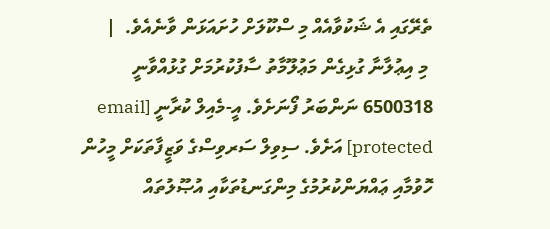ތެރޭގައި އެ ޝަކުވާއެއް މި ސްކޫލަށް ހުށައަޅަން ވާނެއެވެ.  |
 މި އިޢުލާނާ ގުޅިގެން މަޢުލޫމާތު ސާފުކުރުމަށް ގުޅުއްވާނީ 6500318 ނަންބަރު ފޯނަށެވެ. އީ-މެއިލް ކުރާނީ [email protected] އަށެވެ. ސިވިލް ސަރވިސްގެ ވަޒީފާތަކަށް މީހުން ހޮވުމާއި ޢައްޔަންކުރުމުގެ މިންގަނޑުތަކާއި އުޞޫލުތައް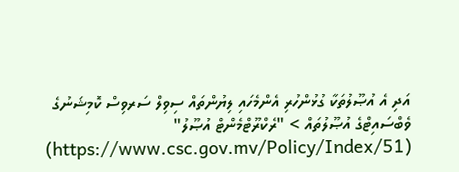އަދި އެ އުޞޫލުތަކާ ގުޅުންހުރި އެންމެހައި ލިޔުންތައް ސިވިލް ސަރވިސް ކޮމިޝަނުގެ ވެބްސައިޓްގެ އުޞޫލުތައް > "ރެކްރޫޓްމެންޓް އުޞޫލު" (https://www.csc.gov.mv/Policy/Index/51)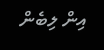އިން ލިބެން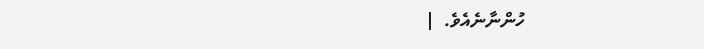ހުންނާނެއެވެ.  |